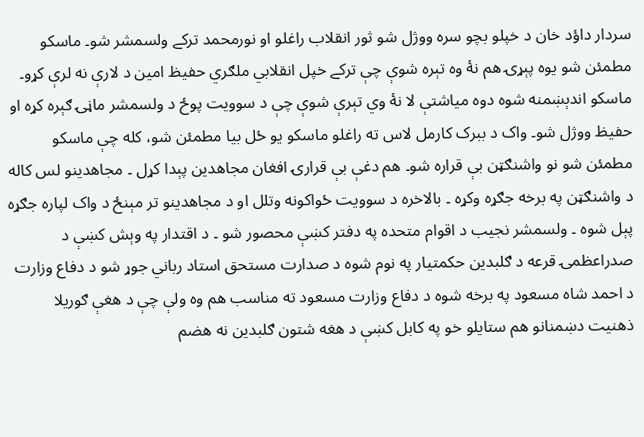سردار داؤد خان د خپلو بچو سره ووژل شو ثور انقلاب راغلو او نورمحمد ترکے ولسمشر شو۔ ماسکو مطمئن شو یوه پېړۍ هم نۀ وه تېره شوې چې ترکے خپل انقلابي ملګري حفيظ امين د لارې نه لرې کړو۔ ماسکو اندېښمنه شوه دوه مياشتې لا نۀ وي تېرې شوې چې د سوويت پوځ د ولسمشر ماڼۍ ګېره کړه او حفيظ ووژل شو۔ واک د ببرک کارمل لاس ته راغلو ماسکو يو ځل بيا مطمئن شو، کله چې ماسکو مطمئن شو نو واشنګټن بې قراره شو۔ هم دغې بې قرارۍ افغان مجاهدين پېدا کړل ۔ مجاهدينو لس کاله د واشنګټن په برخه جګړه وکړه ۔ بالاخره د سوويت ځواکونه وتلل او د مجاهدينو تر مېنځ د واک لپاره جګړه پېل شوه ۔ ولسمشر نجیب د اقوام متحده په دفتر کښې محصور شو ۔ د اقتدار په وېش کښې د صدراعظمۍ قرعه د ګلبدین حکمتیار په نوم شوه د صدارت مستحق استاد رباني جوړ شو د دفاع وزارت د احمد شاه مسعود په برخه شوه د دفاع وزارت مسعود ته مناسب هم وه ولې چې د هغې ګوریلا ذهنيت دښمنانو هم ستایلو خو په کابل کښې د هغه شتون ګلبدین نه هضم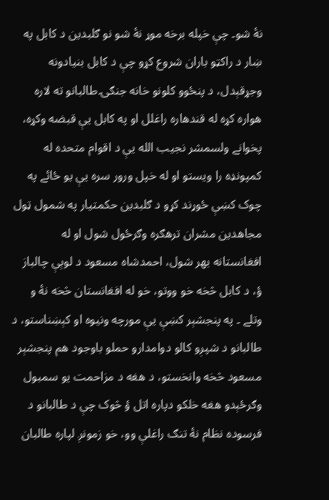نۀ شو۔ چې خپله برخه موړ نۀ شو نو ګلبدین د کابل په ښار د راکټو باران شروع کړو چې د کابل بنيادونه وجړقېدل، د پنځوو کلونو خانه جنګۍ طالبانو ته لاره هواره کړه له قندهاره راغلل او په کابل یې قبضه وکړه، پخوانے ولسمشر نجیب الله يې د اقوام متحده له کمپونډه را ويستو او له خپل ورور سره يې یو ځائے په چوک کښې ځوړند کړو د ګلبدین حکمتیار په شمول ټول مجاهدین مشران ترهګره وګرځول شول او له افغانستانه بهر شول، احمدشاه مسعود د لوېې چالباز ؤ، د کابل څخه خو ووتو، خو له افغانستان څخه نۀ و وتلے ۔ په پنجشېر کښې یې مورچه ونیوه او کېښناستو، د طالبانو د شپږو کالو دوامدارو حملو باوجود هم پنجشېر مسعود څخه وانخستو، د هغه د مزاحمت یو سمبول وګرځېدو هغه خلکو دپاره اتل ؤ څوک چې د طالبانو د فرسوده نظام نۀ تنګ راغلې وو، خو زمونږ لپاره طالبان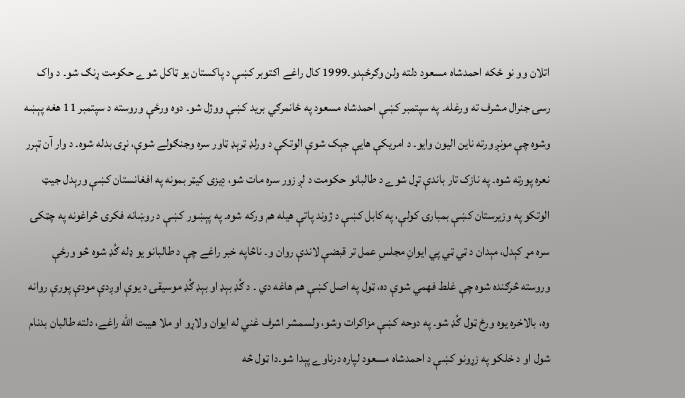اتلان وو نو ځکه احمدشاه مسعود دلته ولن وګرځېدو۔1999 کال راغے اکتوبر کښې د پاکستان یو ټاکل شوے حکومت ړنګ شو۔ د واک رسۍ جنرال مشرف ته ورغله۔ په سپتمبر کښې احمدشاه مسعود په ځانمرګي برید کښې ووژل شو۔ دوه ورځې وروسته د سپتمبر 11 هغه پېښه وشوه چې مونږ ورته ناین الیون وایو۔ د امريکې هايې جېک شوې الوتکې د ورلډ ټرېډ ټاور سره وجنګولے شوې، نړۍ بدله شوه۔ د وار آن ټېرر نعره پورته شوه۔ په نازک تار باندې تړل شوے د طالبانو حکومت د لږ زور سره مات شو، دِیزی کیټر بمونه په افغانستان کښې ورېدل جیټ الوتکو په وزیرستان کښې بمبارۍ کولې، په کابل کښې د ژوند پاتې هیله هم ورکه شوه۔ په پېښور کښې د روښانه فکرۍ څراغونه په چټکۍ سره مړ کېدل، مېدان د ټي ټي پي ایوانِ مجلسِ عمل تر قبضې لاندې روان و۔ ناڅاپه خبر راغے چې د طالبانو یو ډله ګُډ شوه څو ورځې وروسته څرګنده شوه چې غلط فهمي شوې ده، ټول په اصل کښې هم هاغه دي ۔ د ګُډ بېډ او بېډ ګُډ موسیقۍ د يوې اوږدې مودې پورې روانه وه، بالاخره یوه ورځ ټول ګُډ شو۔ په دوحه کښې مزاکرات وشو، ولسمشر اشرف غني له ايوان ولاړو او ملا هیبت الله راغے، دلته طالبان بدنام شول او د خلکو په زړونو کښې د احمدشاه مسعود لپاره درناوے پېدا شو۔دا ټول څه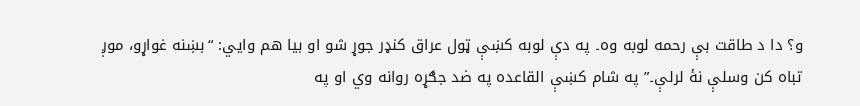و؟ دا د طاقت بې رحمه لوبه وه۔ په دې لوبه کښې ټول عراق کنډر جوړ شو او بیا هم وايي: “بښنه غواړو، موږ تباه کن وسلې نۀ لرلې۔” په شام کښې القاعده په ضد جګړه روانه وي او په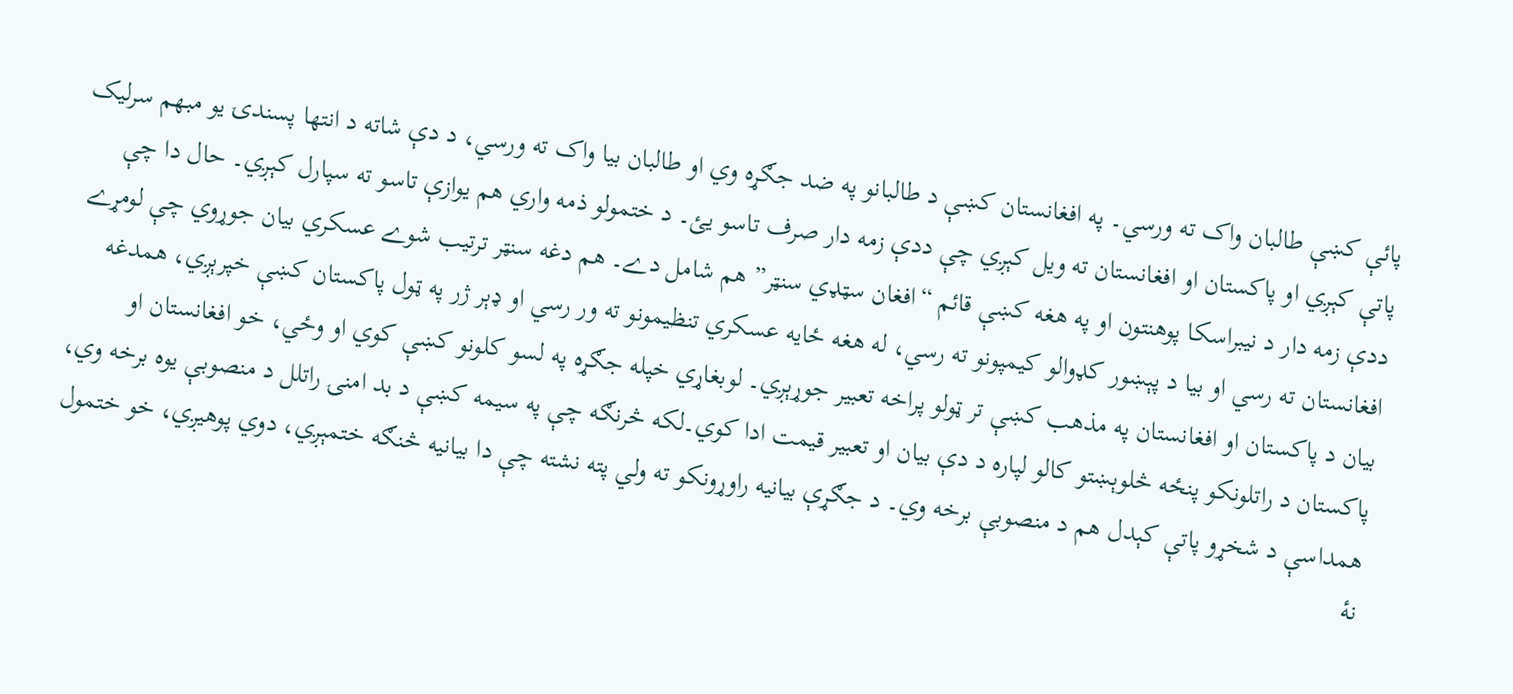پائې کښې طالبان واک ته ورسي۔ په افغانستان کښې د طالبانو په ضد جګړه وي او طالبان بیا واک ته ورسي، د دې شاته د انتها پسندۍ یو مبهم سرلیک پاتې کېږي او پاکستان او افغانستان ته ویل کېږي چې ددې زمه دار صرف تاسو یئ۔ د ختمولو ذمه واري هم یوازې تاسو ته سپارل کېږي۔ حال دا چې ددې زمه دار د نيبراسکا پوهنتون او په هغه کښې قائم “افغان سټډي سنټر” هم شامل دے۔ هم دغه سنټر ترتیب شوے عسکري بیان جوړوي چې لومړے افغانستان ته رسي او بیا د پېښور کډوالو کيمپونو ته رسي، له هغه ځایه عسکري تنظیمونو ته ور رسي او ډېر ژر په ټول پاکستان کښې خپرېږي، همدغه بیان د پاکستان او افغانستان په مذهب کښې تر ټولو پراخه تعبیر جوړېږي۔ لوبغاړي خپله جګړه په لسو کلونو کښې کوي او وځي، خو افغانستان او پاکستان د راتلونکو پنځه څلوېښتو کالو لپاره د دې بیان او تعبیر قيمت ادا کوي۔لکه څرنګه چې په سیمه کښې د بد امنۍ راتلل د منصوبې یوه برخه وي، همداسې د شخړو پاتې کېدل هم د منصوبې برخه وي۔ د جګړې بیانیه راوړونکو ته ولي پته نشته چې دا بيانيه څنګه ختمېږي، دوي پوهيږي، خو ختمول نۀ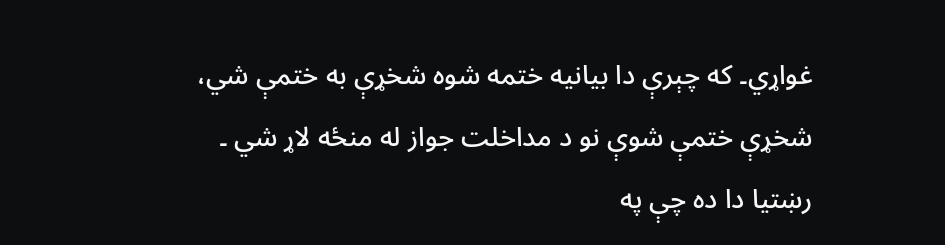غواړي۔ که چېرې دا بیانیه ختمه شوه شخړې به ختمې شي، شخړې ختمې شوې نو د مداخلت جواز له منځه لاړ شي ۔ رښتیا دا ده چې په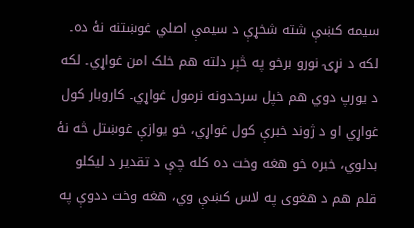سیمه کښې شته شخړې د سیمې اصلي غوښتنه نۀ ده۔ لکه د نړۍ نورو برخو په څېر دلته هم خلک امن غواړي۔ لکه د يورپ دوي هم خپل سرحدونه نرمول غواړي۔ کاروبار کول غواړي او د ژوند خبرې کول غواړي، خو یوازې غوښتل څه نۀ بدلوي، خبره خو هغه وخت ده کله چې د تقدیر د ليکلو قلم هم د هغوی په لاس کښې وي، هغه وخت ددوې په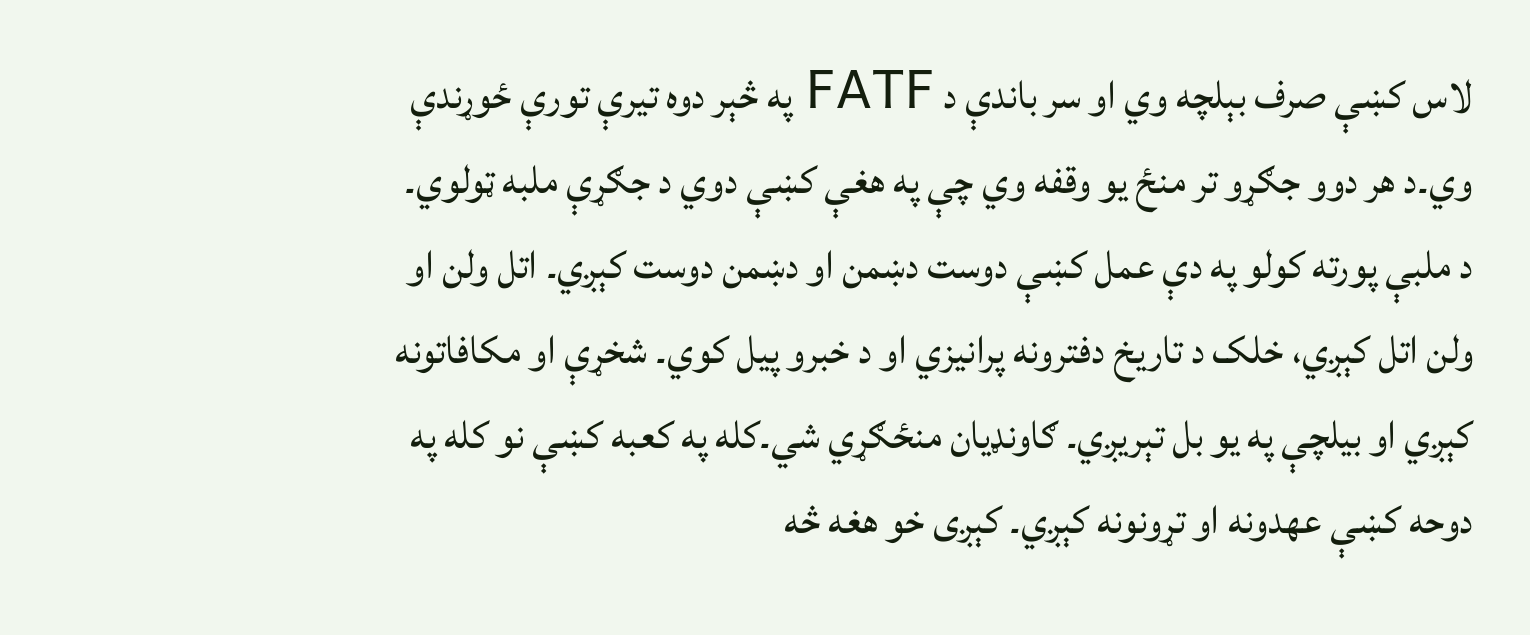لاس کښې صرف بېلچه وي او سر باندې د FATF په څېر دوه تيرې تورې ځوړندې وي۔د هر دوو جګړو تر منځ یو وقفه وي چې په هغې کښې دوي د جګړې ملبه ټولوي۔ د ملبې پورته کولو په دې عمل کښې دوست دښمن او دښمن دوست کېږي۔ اتل ولن او ولن اتل کېږي، خلک د تاریخ دفترونه پرانیزي او د خبرو پیل کوي۔ شخړې او مکافاتونه کېږي او بیلچې په یو بل تېریږي۔ ګاونډیان منځګړي شي۔کله په کعبه کښې نو کله په دوحه کښې عهدونه او تړونونه کېږي۔ کېږی خو هغه څه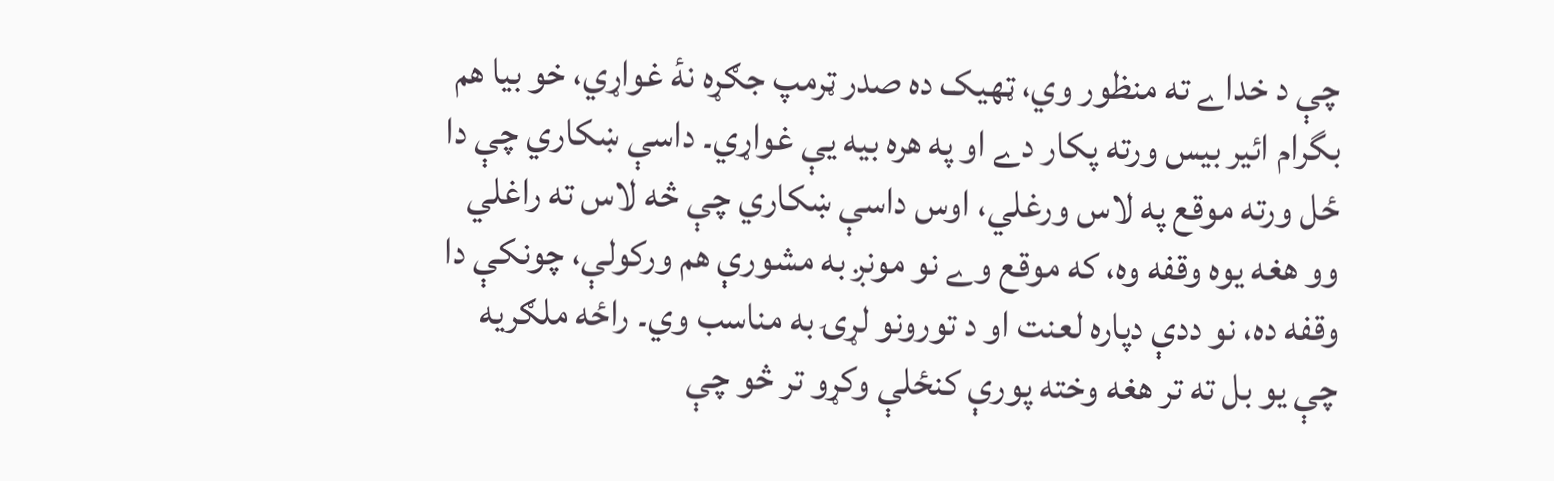چې د خداے ته منظور وي، ټهيک ده صدر ټرمپ جګړه نۀ غواړي، خو بیا هم بگرام ائیر بیس ورته پکار دے او په هره بیه یې غواړي۔ داسې ښکاري چې دا ځل ورته موقع په لاس ورغلي، اوس داسې ښکاري چې څه لاس ته راغلي وو هغه یوه وقفه وه، که موقع وے نو مونږ به مشورې هم ورکولې، چونکې دا وقفه ده، نو ددې دپاره لعنت او د تورونو لړۍ به مناسب وي۔ راځه ملګريه چې یو بل ته تر هغه وخته پورې کنځلې وکړو تر څو چې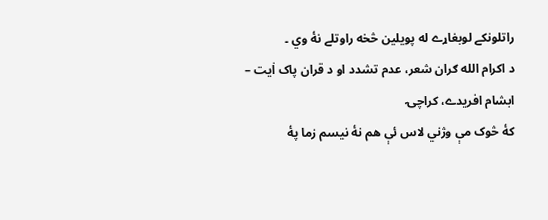راتلونکے لوبغاړے له پویلین څخه راوتلے نۀ وي ۔
د اکرام الله ګران شعر، عدم تشدد او د قران پاک اٰیت – ابشام افریدے، کراچۍ
کۀ څوک مې وژني لاس ئې هم نۀ نيسم زما پۀ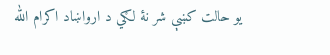يو حالت کښې شر نۀ لګي د ارواښاد اکرام الله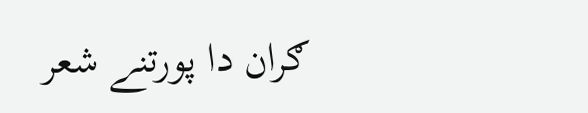ګران دا پورتنے شعر